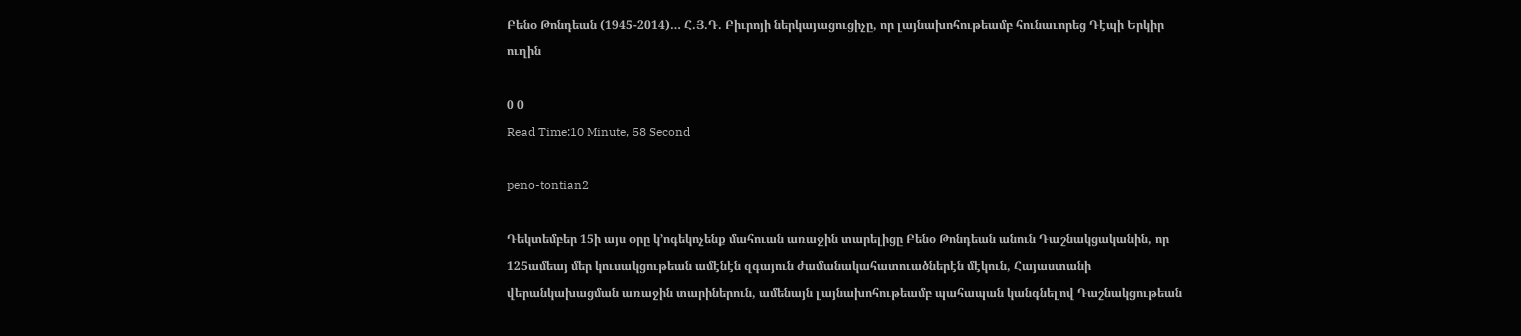Բենօ Թոնդեան (1945-2014)… Հ.Յ.Դ. Բիւրոյի ներկայացուցիչը, որ լայնախոհութեամբ հունաւորեց Դէպի Երկիր ուղին

0 0
Read Time:10 Minute, 58 Second

peno-tontian2

Դեկտեմբեր 15ի այս օրը կ՚ոգեկոչենք մահուան առաջին տարելիցը Բենօ Թոնդեան անուն Դաշնակցականին, որ 125ամեայ մեր կուսակցութեան ամէնէն զգայուն ժամանակահատուածներէն մէկուն, Հայաստանի վերանկախացման առաջին տարիներուն, ամենայն լայնախոհութեամբ պահապան կանգնելով Դաշնակցութեան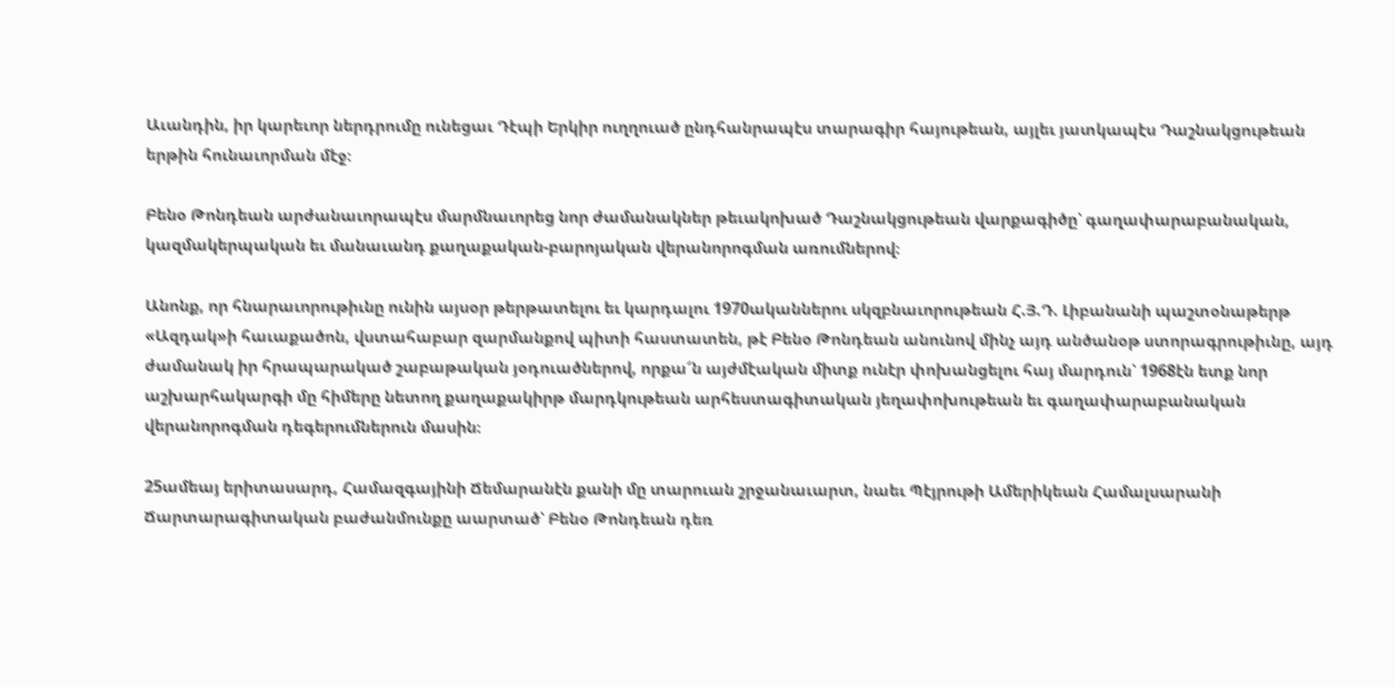Աւանդին, իր կարեւոր ներդրումը ունեցաւ Դէպի Երկիր ուղղուած ընդհանրապէս տարագիր հայութեան, այլեւ յատկապէս Դաշնակցութեան երթին հունաւորման մէջ։

Բենօ Թոնդեան արժանաւորապէս մարմնաւորեց նոր ժամանակներ թեւակոխած Դաշնակցութեան վարքագիծը՝ գաղափարաբանական, կազմակերպական եւ մանաւանդ քաղաքական-բարոյական վերանորոգման առումներով։

Անոնք, որ հնարաւորութիւնը ունին այսօր թերթատելու եւ կարդալու 1970ականներու սկզբնաւորութեան Հ.Յ.Դ. Լիբանանի պաշտօնաթերթ «Ազդակ»ի հաւաքածոն, վստահաբար զարմանքով պիտի հաստատեն, թէ Բենօ Թոնդեան անունով մինչ այդ անծանօթ ստորագրութիւնը, այդ ժամանակ իր հրապարակած շաբաթական յօդուածներով, որքա՜ն այժմէական միտք ունէր փոխանցելու հայ մարդուն՝ 1968էն ետք նոր աշխարհակարգի մը հիմերը նետող քաղաքակիրթ մարդկութեան արհեստագիտական յեղափոխութեան եւ գաղափարաբանական վերանորոգման դեգերումներուն մասին։

25ամեայ երիտասարդ, Համազգայինի Ճեմարանէն քանի մը տարուան շրջանաւարտ, նաեւ Պէյրութի Ամերիկեան Համալսարանի Ճարտարագիտական բաժանմունքը աարտած՝ Բենօ Թոնդեան դեռ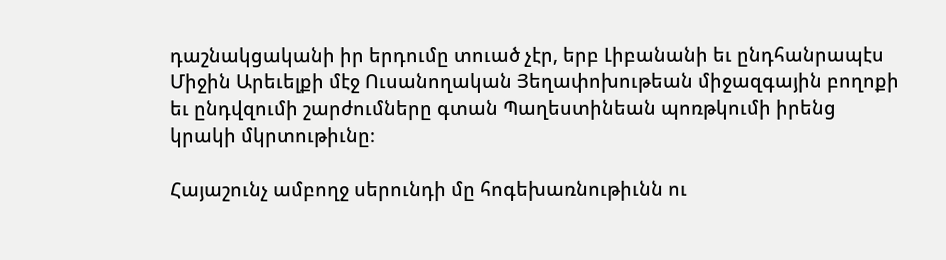դաշնակցականի իր երդումը տուած չէր, երբ Լիբանանի եւ ընդհանրապէս Միջին Արեւելքի մէջ Ուսանողական Յեղափոխութեան միջազգային բողոքի եւ ընդվզումի շարժումները գտան Պաղեստինեան պոռթկումի իրենց կրակի մկրտութիւնը։

Հայաշունչ ամբողջ սերունդի մը հոգեխառնութիւնն ու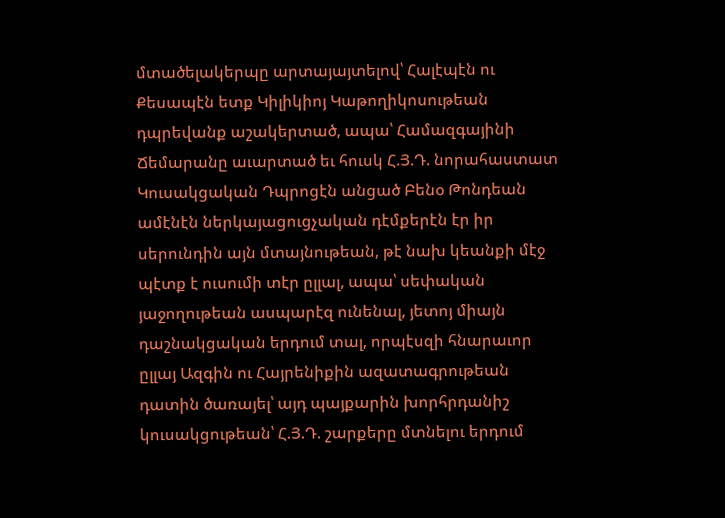մտածելակերպը արտայայտելով՝ Հալէպէն ու Քեսապէն ետք Կիլիկիոյ Կաթողիկոսութեան դպրեվանք աշակերտած, ապա՝ Համազգայինի Ճեմարանը աւարտած եւ հուսկ Հ.Յ.Դ. նորահաստատ Կուսակցական Դպրոցէն անցած Բենօ Թոնդեան ամէնէն ներկայացուցչական դէմքերէն էր իր սերունդին այն մտայնութեան, թէ նախ կեանքի մէջ պէտք է ուսումի տէր ըլլալ, ապա՝ սեփական յաջողութեան ասպարէզ ունենալ, յետոյ միայն դաշնակցական երդում տալ, որպէսզի հնարաւոր ըլլայ Ազգին ու Հայրենիքին ազատագրութեան դատին ծառայել՝ այդ պայքարին խորհրդանիշ կուսակցութեան՝ Հ.Յ.Դ. շարքերը մտնելու երդում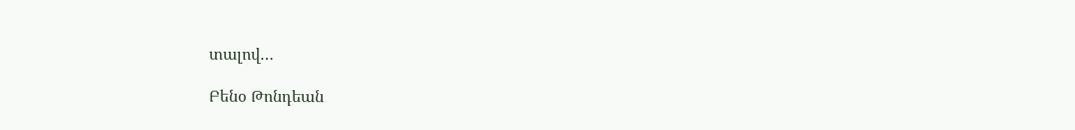տալով…

Բենօ Թոնդեան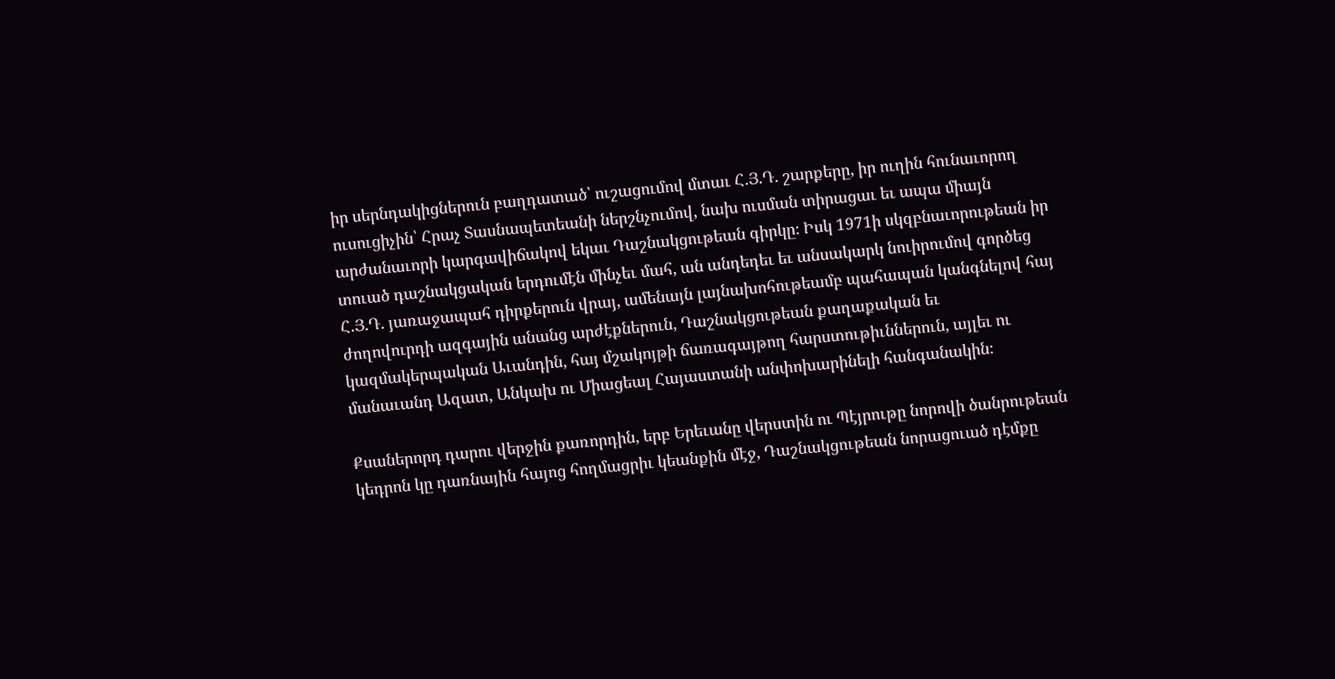իր սերնդակիցներուն բաղդատած՝ ուշացումով մտաւ Հ.Յ.Դ. շարքերը, իր ուղին հունաւորող ուսուցիչին՝ Հրաչ Տասնապետեանի ներշնչումով, նախ ուսման տիրացաւ եւ ապա միայն արժանաւորի կարգավիճակով եկաւ Դաշնակցութեան գիրկը։ Իսկ 1971ի սկզբնաւորութեան իր տուած դաշնակցական երդումէն մինչեւ մահ, ան անդեդեւ եւ անսակարկ նուիրումով գործեց Հ.Յ.Դ. յառաջապահ դիրքերուն վրայ, ամենայն լայնախոհութեամբ պահապան կանգնելով հայ ժողովուրդի ազգային անանց արժէքներուն, Դաշնակցութեան քաղաքական եւ կազմակերպական Աւանդին, հայ մշակոյթի ճառագայթող հարստութիւններուն, այլեւ ու մանաւանդ Ազատ, Անկախ ու Միացեալ Հայաստանի անփոխարինելի հանգանակին։

Քսաներորդ դարու վերջին քառորդին, երբ Երեւանը վերստին ու Պէյրութը նորովի ծանրութեան կեդրոն կը դառնային հայոց հողմացրիւ կեանքին մէջ, Դաշնակցութեան նորացուած դէմքը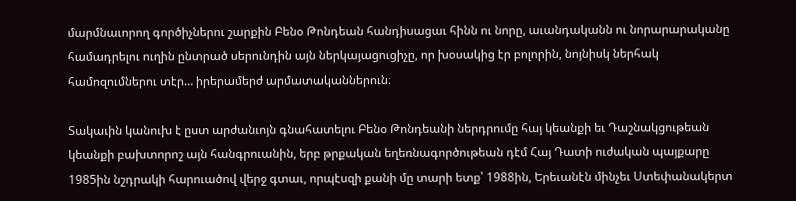մարմնաւորող գործիչներու շարքին Բենօ Թոնդեան հանդիսացաւ հինն ու նորը, աւանդականն ու նորարարականը համադրելու ուղին ընտրած սերունդին այն ներկայացուցիչը, որ խօսակից էր բոլորին, նոյնիսկ ներհակ համոզումներու տէր… իրերամերժ արմատականներուն։

Տակաւին կանուխ է ըստ արժանւոյն գնահատելու Բենօ Թոնդեանի ներդրումը հայ կեանքի եւ Դաշնակցութեան կեանքի բախտորոշ այն հանգրուանին, երբ թրքական եղեռնագործութեան դէմ Հայ Դատի ուժական պայքարը 1985ին նշդրակի հարուածով վերջ գտաւ, որպէսզի քանի մը տարի ետք՝ 1988ին, Երեւանէն մինչեւ Ստեփանակերտ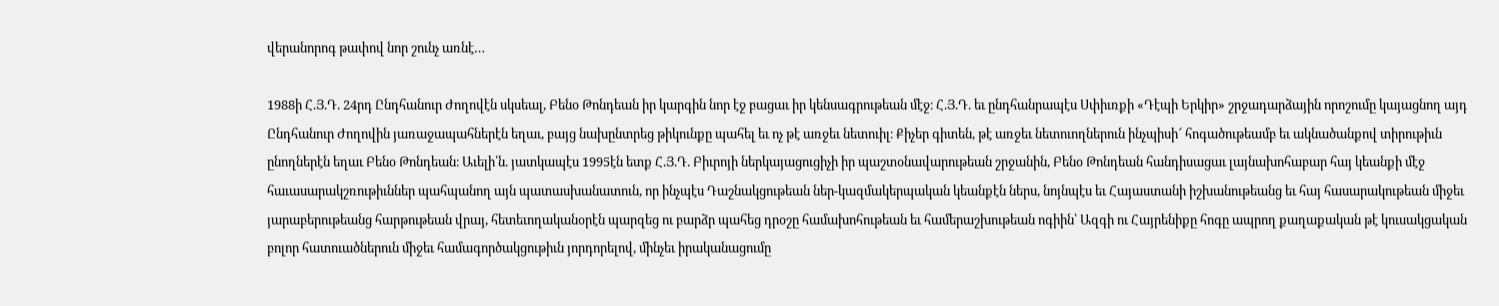վերանորոգ թափով նոր շունչ առնէ…

1988ի Հ.Յ.Դ. 24րդ Ընդհանուր Ժողովէն սկսեալ, Բենօ Թոնդեան իր կարգին նոր էջ բացաւ իր կենսագրութեան մէջ։ Հ.Յ.Դ. եւ ընդհանրապէս Սփիւռքի «Դէպի Երկիր» շրջադարձային որոշումը կայացնող այդ Ընդհանուր Ժողովին յառաջապահներէն եղաւ, բայց նախընտրեց թիկունքը պահել եւ ոչ թէ առջեւ նետուիլ։ Քիչեր գիտեն, թէ առջեւ նետուողներուն ինչպիսի՜ հոգածութեամբ եւ ակնածանքով տիրութիւն ընողներէն եղաւ Բենօ Թոնդեան։ Աւելի՛ն. յատկապէս 1995էն ետք Հ.Յ.Դ. Բիւրոյի ներկայացուցիչի իր պաշտօնավարութեան շրջանին, Բենօ Թոնդեան հանդիսացաւ լայնախոհաբար հայ կեանքի մէջ հաւասարակշռութիւններ պահպանող այն պատասխանատուն, որ ինչպէս Դաշնակցութեան ներ-կազմակերպական կեանքէն ներս, նոյնպէս եւ Հայաստանի իշխանութեանց եւ հայ հասարակութեան միջեւ յարաբերութեանց հարթութեան վրայ, հետեւողականօրէն պարզեց ու բարձր պահեց դրօշը համախոհութեան եւ համերաշխութեան ոգիին՝ Ազգի ու Հայրենիքը հոգը ապրող քաղաքական թէ կուսակցական բոլոր հատուածներուն միջեւ համագործակցութիւն յորդորելով, մինչեւ իրականացումը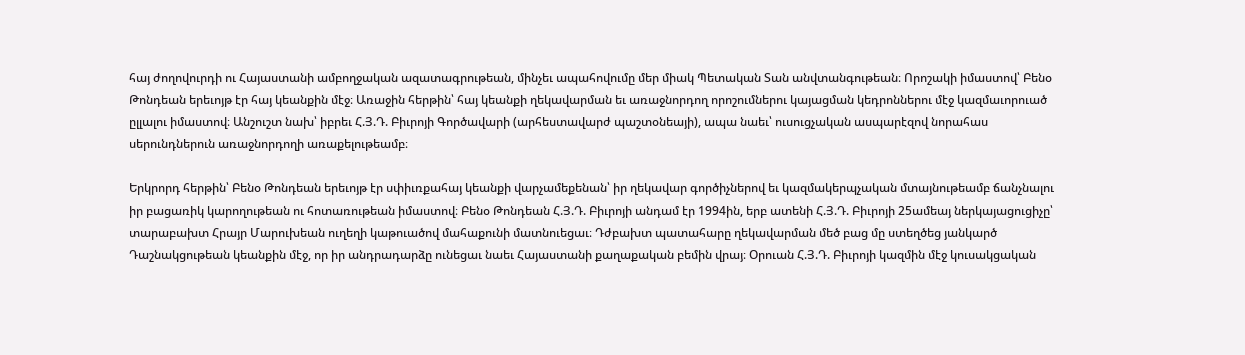հայ ժողովուրդի ու Հայաստանի ամբողջական ազատագրութեան, մինչեւ ապահովումը մեր միակ Պետական Տան անվտանգութեան։ Որոշակի իմաստով՝ Բենօ Թոնդեան երեւոյթ էր հայ կեանքին մէջ։ Առաջին հերթին՝ հայ կեանքի ղեկավարման եւ առաջնորդող որոշումներու կայացման կեդրոններու մէջ կազմաւորուած ըլլալու իմաստով։ Անշուշտ նախ՝ իբրեւ Հ.Յ.Դ. Բիւրոյի Գործավարի (արհեստավարժ պաշտօնեայի), ապա նաեւ՝ ուսուցչական ասպարէզով նորահաս սերունդներուն առաջնորդողի առաքելութեամբ։

Երկրորդ հերթին՝ Բենօ Թոնդեան երեւոյթ էր սփիւռքահայ կեանքի վարչամեքենան՝ իր ղեկավար գործիչներով եւ կազմակերպչական մտայնութեամբ ճանչնալու իր բացառիկ կարողութեան ու հոտառութեան իմաստով։ Բենօ Թոնդեան Հ.Յ.Դ. Բիւրոյի անդամ էր 1994ին, երբ ատենի Հ.Յ.Դ. Բիւրոյի 25ամեայ ներկայացուցիչը՝ տարաբախտ Հրայր Մարուխեան ուղեղի կաթուածով մահաքունի մատնուեցաւ։ Դժբախտ պատահարը ղեկավարման մեծ բաց մը ստեղծեց յանկարծ Դաշնակցութեան կեանքին մէջ, որ իր անդրադարձը ունեցաւ նաեւ Հայաստանի քաղաքական բեմին վրայ։ Օրուան Հ.Յ.Դ. Բիւրոյի կազմին մէջ կուսակցական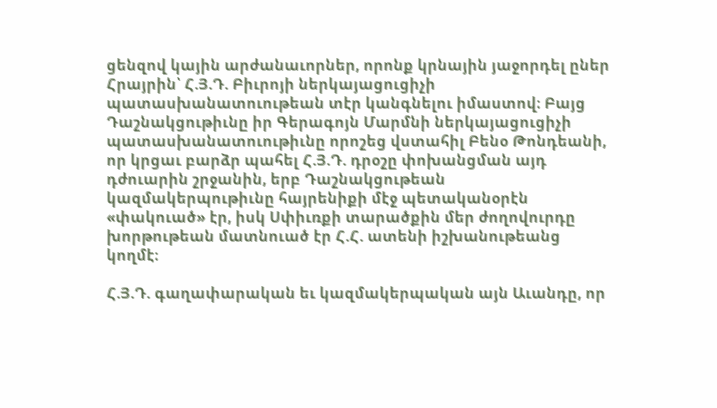ցենզով կային արժանաւորներ, որոնք կրնային յաջորդել ըներ Հրայրին՝ Հ.Յ.Դ. Բիւրոյի ներկայացուցիչի պատասխանատուութեան տէր կանգնելու իմաստով։ Բայց Դաշնակցութիւնը իր Գերագոյն Մարմնի ներկայացուցիչի պատասխանատուութիւնը որոշեց վստահիլ Բենօ Թոնդեանի, որ կրցաւ բարձր պահել Հ.Յ.Դ. դրօշը փոխանցման այդ դժուարին շրջանին, երբ Դաշնակցութեան կազմակերպութիւնը հայրենիքի մէջ պետականօրէն «փակուած» էր, իսկ Սփիւռքի տարածքին մեր ժողովուրդը խորթութեան մատնուած էր Հ.Հ. ատենի իշխանութեանց կողմէ։

Հ.Յ.Դ. գաղափարական եւ կազմակերպական այն Աւանդը, որ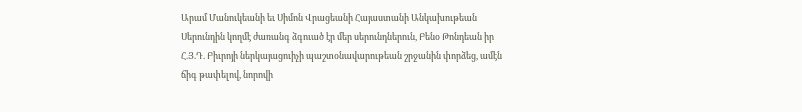Արամ Մանուկեանի եւ Սիմոն Վրացեանի Հայաստանի Անկախութեան Սերունդին կողմէ ժառանգ ձգուած էր մեր սերունդներուն, Բենօ Թոնդեան իր Հ.Յ.Դ. Բիւրոյի ներկայացուիչի պաշտօնավարութեան շրջանին փորձեց, ամէն ճիգ թափելով, նորովի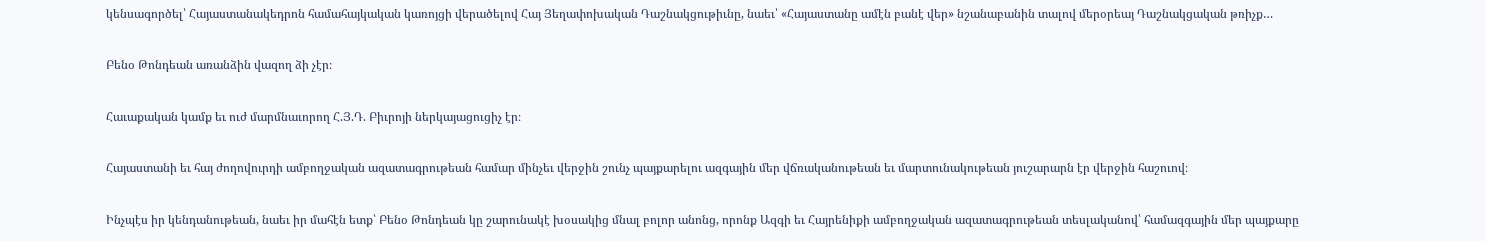կենսագործել՝ Հայաստանակեդրոն համահայկական կառոյցի վերածելով Հայ Յեղափոխական Դաշնակցութիւնը, նաեւ՝ «Հայաստանը ամէն բանէ վեր» նշանաբանին տալով մերօրեայ Դաշնակցական թռիչք…

Բենօ Թոնդեան առանձին վազող ձի չէր։

Հաւաքական կամք եւ ուժ մարմնաւորող Հ.Յ.Դ. Բիւրոյի ներկայացուցիչ էր։

Հայաստանի եւ հայ ժողովուրդի ամբողջական ազատագրութեան համար մինչեւ վերջին շունչ պայքարելու ազգային մեր վճռականութեան եւ մարտունակութեան յուշարարն էր վերջին հաշուով։

Ինչպէս իր կենդանութեան, նաեւ իր մահէն ետք՝ Բենօ Թոնդեան կը շարունակէ խօսակից մնալ բոլոր անոնց, որոնք Ազգի եւ Հայրենիքի ամբողջական ազատագրութեան տեսլականով՝ համազգային մեր պայքարը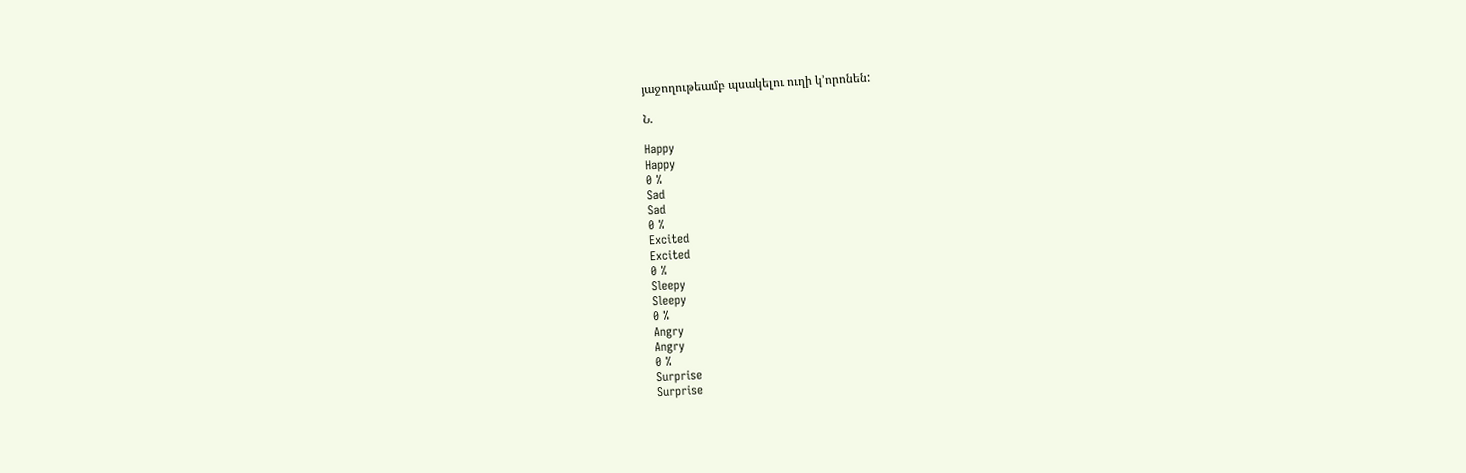յաջողութեամբ պսակելու ուղի կ՚որոնեն:

Ն.

Happy
Happy
0 %
Sad
Sad
0 %
Excited
Excited
0 %
Sleepy
Sleepy
0 %
Angry
Angry
0 %
Surprise
Surprise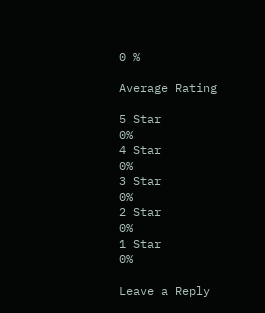0 %

Average Rating

5 Star
0%
4 Star
0%
3 Star
0%
2 Star
0%
1 Star
0%

Leave a Reply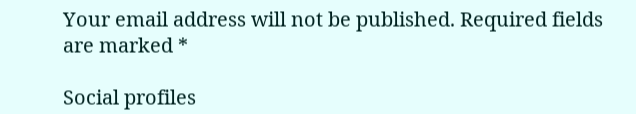Your email address will not be published. Required fields are marked *

Social profiles